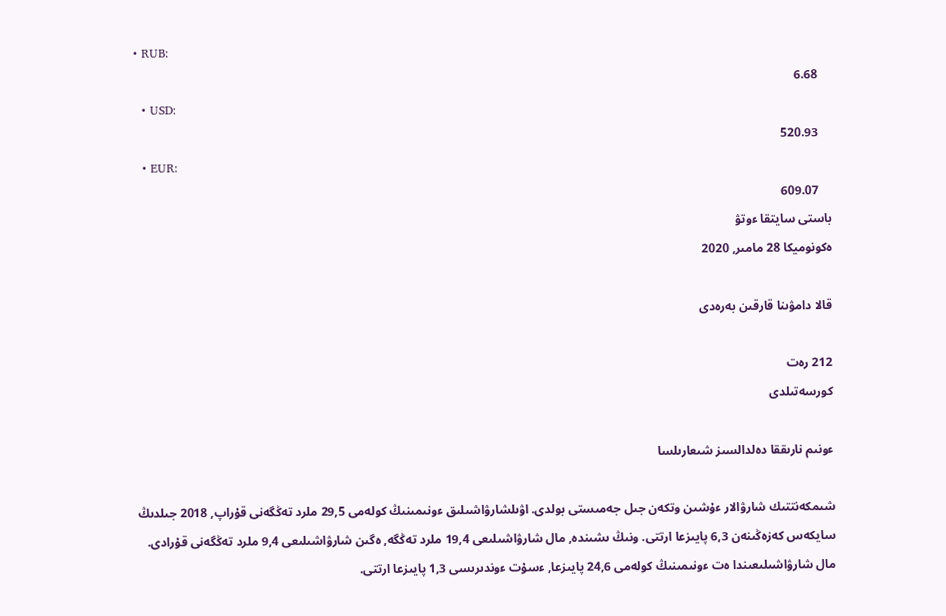• RUB:
    6.68
  • USD:
    520.93
  • EUR:
    609.07
باستى سايتقا ءوتۋ
ەكونوميكا 28 مامىر, 2020

قالا دامۋىنا قارقىن بەرەدى

212 رەت
كورسەتىلدى

ءونىم نارىققا دەلدالسىز شىعارىلسا

شىمكەنتتىك شارۋالار ءۇشىن وتكەن جىل جەمىستى بولدى. اۋىلشارۋاشىلىق ءونىمىنىڭ كولەمى 29,5 ملرد تەڭگەنى قۇراپ, 2018 جىلدىڭ سايكەس كەزەڭىنەن 6,3 پايىزعا ارتتى. ونىڭ ىشىندە, مال شارۋاشىلىعى 19,4 ملرد تەڭگە, ەگىن شارۋاشىلىعى 9,4 ملرد تەڭگەنى قۇرادى. مال شارۋاشىلىعىندا ەت ءونىمىنىڭ كولەمى 24,6 پايىزعا, ءسۇت ءوندىرىسى 1,3 پايىزعا ارتتى.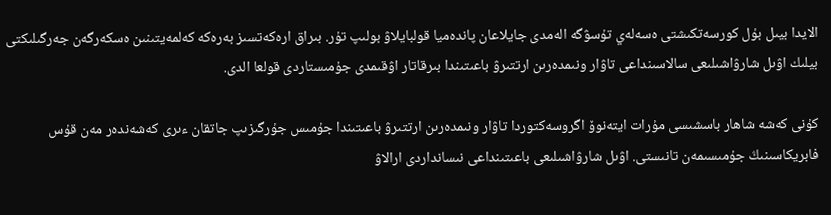الايدا بيىل بۇل كورسەتكىشتى ەسەلەي تۇسۋگە الەمدى جايلاعان پاندەميا قولبايلاۋ بولىپ تۇر. بىراق ارەكەتسىز بەرەكە كەلمەيتىنىن ەسكەرگەن جەرگىلىكتى بيلىك اۋىل شارۋاشىلىعى سالاسىنداعى تاۋار ونىمدەرىن ارتتىرۋ باعىتىندا بىرقاتار اۋقىمدى جۇمىستاردى قولعا الدى.

كۇنى كەشە شاھار باسشىسى مۇرات ايتەنوۆ اگروسەكتوردا تاۋار ونىمدەرىن ارتتىرۋ باعىتىندا جۇمىس جۇرگىزىپ جاتقان ءىرى كەشەندەر مەن قۇس فابريكاسىنىڭ جۇمىسىمەن تانىستى. اۋىل شارۋاشىلىعى باعىتىنداعى نىسانداردى ارالاۋ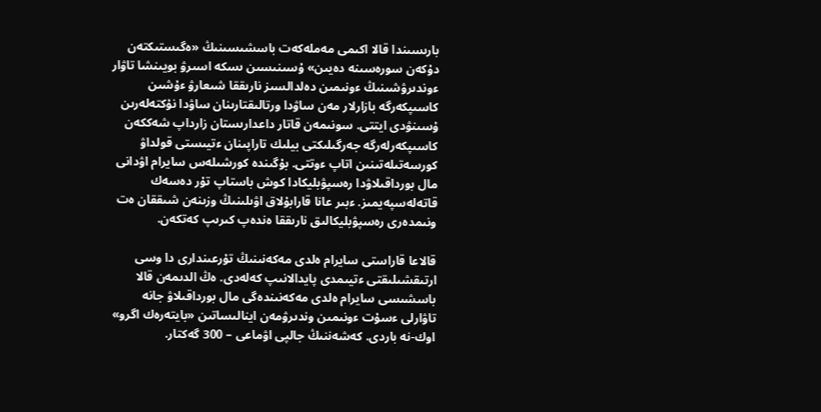بارىسىندا قالا اكىمى مەملەكەت باسشىسىنىڭ «ەگىستىكتەن دۇكەن سورەسىنە دەيىن» ۇسىنىسىن ىسكە اسىرۋ بويىنشا تاۋار ءوندىرۋشىنىڭ ءونىمىن دەلدالسىز نارىققا شىعارۋ ءۇشىن كاسىپكەرگە بازارلار مەن ساۋدا ورتالىقتارىنان ساۋدا نۇكتەلەرىن ۇسىنۋدى ايتتى. سونىمەن قاتار داعدارىستان زارداپ شەككەن كاسىپكەرلەرگە جەرگىلىكتى بيلىك تاراپىنان ءتيىستى قولداۋ كورسەتىلەتىنىن اتاپ ءوتتى. بۇگىندە كورشىلەس سايرام اۋدانى مال بورداقىلاۋدا رەسپۋبليكادا كوش باستاپ تۇر دەسەك قاتەلەسپەيمىز. ءبىر عانا قارابۇلاق اۋىلىنىڭ وزىنەن شىققان ەت ونىمدەرى رەسپۋبليكالىق نارىققا ەندەپ كىرىپ كەتكەن.

قالاعا قاراستى سايرام ەلدى مەكەنىنىڭ تۇرعىندارى دا وسى ارتىقشىلىقتى ءتيىمدى پايدالانىپ كەلەدى. ەڭ الدىمەن قالا باسشىسى سايرام ەلدى مەكەنىندەگى مال بورداقىلاۋ جانە تاۋارلى ءسۇت ءونىمىن وندىرۋمەن اينالىساتىن «بايتەرەك اگرو» اوك-نە باردى. كەشەننىڭ جالپى اۋماعى – 300 گەكتار.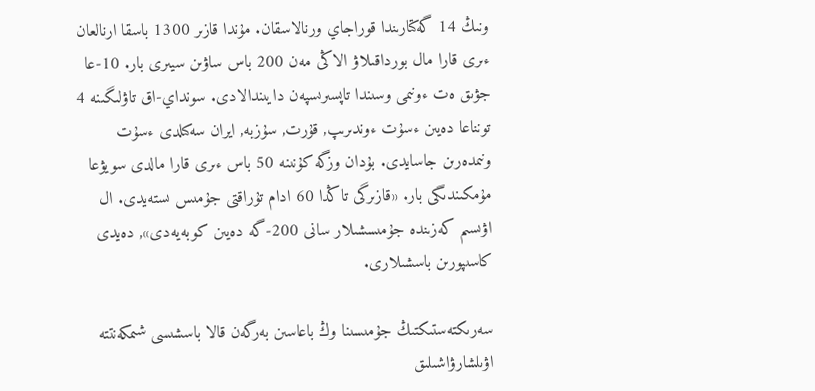ونىڭ 14 گەكتارىندا قوراجاي ورنالاسقان. مۇندا قازىر 1300 باسقا ارنالعان ءىرى قارا مال بورداقىلاۋ الاڭى مەن 200 باس ساۋىن سيىرى بار. 10-عا جۋىق ەت ءونىمى وسىندا تاپسىرىسپەن دايىندالادى. سونداي-اق تاۋلىگىنە 4 تونناعا دەيىن ءسۇت ءوندىرىپ, قۇرت, سۇزبە, ايران سەكىلدى ءسۇت ونىمدەرىن جاسايدى. بۇدان وزگە كۇنىنە 50 باس ءىرى قارا مالدى سويۋعا مۇمكىندىگى بار. «قازىرگى تاڭدا 60 ادام تۇراقتى جۇمىس ىستەيدى. ال اۋىسىم كەزىندە جۇمىسشىلار سانى 200-گە دەيىن كوبەيەدى», دەيدى كاسىپورىن باسشىلارى.

سەرىكتەستىكتىڭ جۇمىسىنا وڭ باعاسىن بەرگەن قالا باسشىسى شىمكەنتتە اۋىلشارۋاشىلىق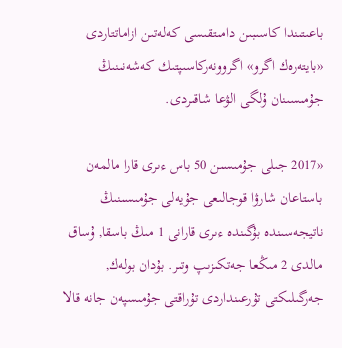باعىتىندا كاسىبىن دامىتقىسى كەلەتىن ازاماتتاردى «بايتەرەك اگرو» اگروونەركاسىپتىك كەشەنىنىڭ جۇمىسىنان ۇلگى الۋعا شاقىردى.

«2017 جىلى جۇمىسىن 50 باس ءىرى قارا مالمەن باستاعان شارۋا قوجالىعى جۇيەلى جۇمىسىنىڭ ناتيجەسىندە بۇگىندە ءىرى قارانى 1 مىڭ باسقا, ۇساق مالدى 2 مىڭعا جەتكىزىپ وتىر. بۇدان بولەك, جەرگىلىكتى تۇرعىنداردى تۇراقتى جۇمىسپەن جانە قالا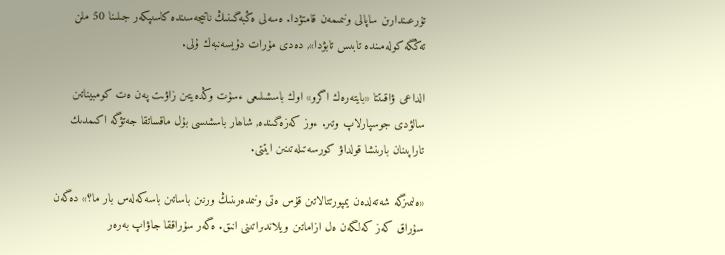تۇرعىندارىن ساپالى ونىمىمەن قامتۋدا. ەسەلى ەڭبەگىنىڭ ناتيجەسىندە كاسىپكەر جىلىنا 50 ملن تەڭگە كولەمىندە تابىس تابۋدا», دەدى مۇرات دۇيسەنبەك ۇلى.

الداعى ۋاقىتتا «بايتەرەك اگرو» اوك باسشىلىعى ءسۇت وڭدەيتىن زاۋىت پەن ەت كومبيناتىن سالۋدى جوسپارلاپ وتىر. ءوز كەزەگىندە, شاھار باسشىسى بۇل ماقساتقا جەتۋگە اكىمدىك تاراپىنان بارىنشا قولداۋ كورسەتىلەتىنىن ايتتى.

«ەلىمىزگە شەتەلدەن يمپورتتالاتىن قۇس ەتى ونىمدەرىنىڭ ورنىن باساتىن باسەكەلەس بار ما؟» دەگەن سۇراق كەز كەلگەن ەل ازاماتىن ويلاندىراتىنى انىق. ەگەر سۇراققا جاۋاپ بەرەر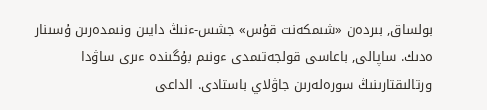بولساق, بىردەن «شىمكەنت قۇس» جشس-ءنىڭ دايىن ونىمدەرىن ۇسىنار ەدىك. ساپالى, باعاسى قولجەتىمدى ءونىم بۇگىندە ءىرى ساۋدا ورتالىقتارىنىڭ سورەلەرىن جاۋلاي باستادى. الداعى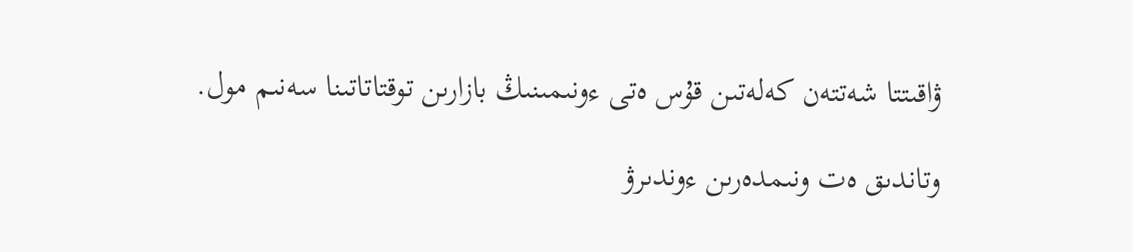ۋاقىتتا شەتتەن كەلەتىن قۇس ەتى ءونىمىنىڭ بازارىن توقتاتاتىنا سەنىم مول.

وتاندىق ەت ونىمدەرىن ءوندىرۋ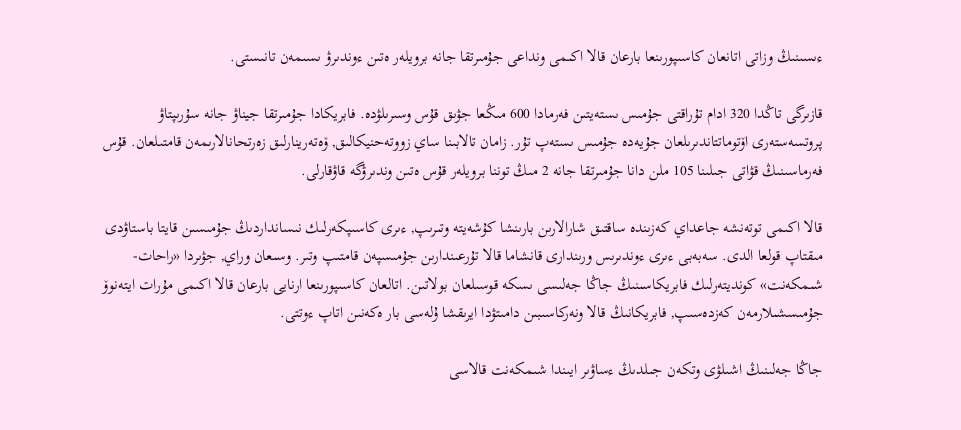ءىسىنىڭ وزاتى اتانعان كاسىپورىنعا بارعان قالا اكىمى ونداعى جۇمىرتقا جانە برويلەر ەتىن ءوندىرۋ ىسىمەن تانىستى.

قازىرگى تاڭدا 320 ادام تۇراقتى جۇمىس ىستەيتىن فەرمادا 600 مىڭعا جۋىق قۇس وسىرىلۋدە. فابريكادا جۇمىرتقا جيناۋ جانە سۇرىپتاۋ پروتسەستەرى اۆتوماتتاندىرىلعان جۇيەدە جۇمىس ىستەپ تۇر. زامان تالابىنا ساي زووتەحنيكالىق, ۆەتەرينارلىق زەرتحانالارىمەن قامتىلعان. قۇس فەرماسىنىڭ قۋاتى جىلىنا 105 ملن دانا جۇمىرتقا جانە 2 مىڭ توننا برويلەر قۇس ەتىن وندىرۋگە قاۋقارلى.

قالا اكىمى توتەنشە جاعداي كەزىندە ساقتىق شارالارىن بارىنشا كۇشەيتە وتىرىپ, ءىرى كاسىپكەرلىك نىسانداردىڭ جۇمىسىن قايتا باستاۋدى مىقتاپ قولعا الدى. سەبەبى ءىرى ءوندىرىس ورىندارى قانشاما قالا تۇرعىندارىن جۇمىسپەن قامتىپ وتىر. وسىعان وراي, جۋىردا «راحات-شىمكەنت» كونديتەرلىك فابريكاسىنىڭ جاڭا جەلىسى ىسكە قوسىلعان بولاتىن. اتالعان كاسىپورىنعا ارنايى بارعان قالا اكىمى مۇرات ايتەنوۆ جۇمىسشىلارمەن كەزدەسىپ, فابريكانىڭ قالا ونەركاسىبىن دامىتۋدا ايرىقشا ۇلەسى بار ەكەنىن اتاپ ءوتتى.

جاڭا جەلىنىڭ اشىلۋى وتكەن جىلدىڭ ءساۋىر ايىندا شىمكەنت قالاسى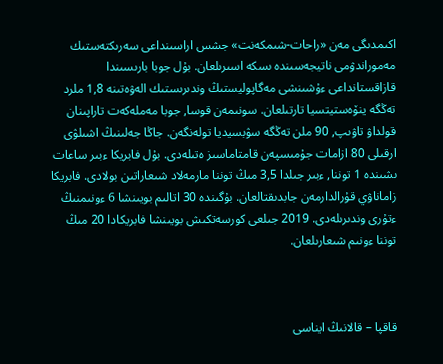اكىمدىگى مەن «راحات-شىمكەنت» جشس اراسىنداعى سەرىكتەستىك مەموراندۋمى ناتيجەسىندە ىسكە اسىرىلعان. بۇل جوبا بارىسىندا قازاقستانداعى ءۇشىنشى مەگاپوليستىڭ وندىرىستىك الەۋەتىنە 1,8 ملرد تەڭگە ينۆەستيتسيا تارتىلعان. سونىمەن قوسا, جوبا مەملەكەت تاراپىنان قولداۋ تاۋىپ, 90 ملن تەڭگە سۋبسيديا تولەنگەن. جاڭا جەلىنىڭ اشىلۋى ارقىلى 80 ازامات جۇمىسپەن قامتاماسىز ەتىلەدى. بۇل فابريكا ءبىر ساعات ىشىندە 1 توننا, ءبىر جىلدا 3,5 مىڭ توننا مارمەلاد شىعاراتىن بولادى. فابريكا زاماناۋي قۇرالدارمەن جابدىقتالعان. بۇگىندە 30 اتالىم بويىنشا 6 ءونىمنىڭ ءتۇرى وندىرىلەدى. 2019 جىلعى كورسەتكىش بويىنشا فابريكادا 20 مىڭ توننا ءونىم شىعارىلعان.



قاقپا – قالانىڭ ايناسى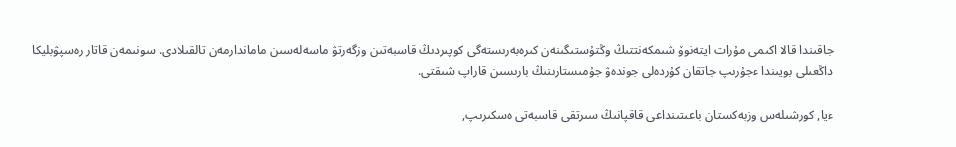جاقىندا قالا اكىمى مۇرات ايتەنوۆ شىمكەنتتىڭ وڭتۇستىگىنەن كىرەبەرىستەگى كوپىردىڭ قاسبەتىن وزگەرتۋ ماسەلەسىن ماماندارمەن تالقىلادى. سونىمەن قاتار رەسپۋبليكا داڭعىلى بويىندا ءجۇرىپ جاتقان كۇردەلى جوندەۋ جۇمىستارىنىڭ بارىسىن قاراپ شىقتى.

ءيا, كورشىلەس وزبەكستان باعىتىنداعى قاقپانىڭ سىرتقى قاسبەتى ەسكىرىپ,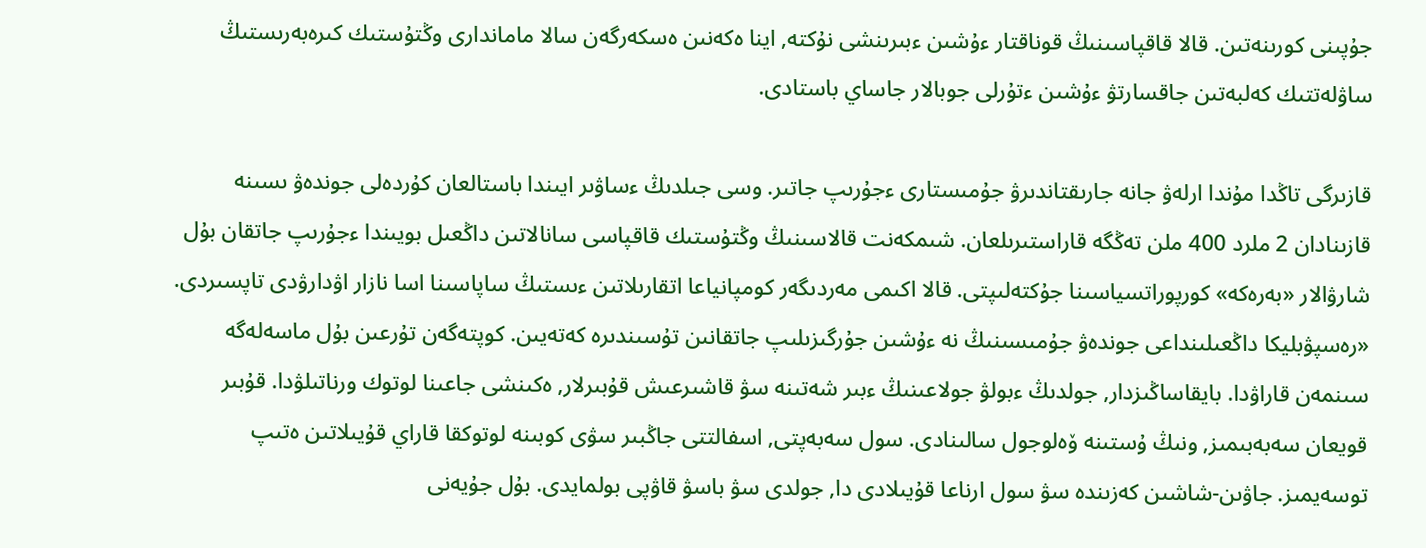جۇپىنى كورىنەتىن. قالا قاقپاسىنىڭ قوناقتار ءۇشىن ءبىرىنشى نۇكتە, اينا ەكەنىن ەسكەرگەن سالا ماماندارى وڭتۇستىك كىرەبەرىستىڭ ساۋلەتتىك كەلبەتىن جاقسارتۋ ءۇشىن ءتۇرلى جوبالار جاساي باستادى.

قازىرگى تاڭدا مۇندا ارلەۋ جانە جارىقتاندىرۋ جۇمىستارى ءجۇرىپ جاتىر. وسى جىلدىڭ ءساۋىر ايىندا باستالعان كۇردەلى جوندەۋ ىسىنە قازىنادان 2 ملرد 400 ملن تەڭگە قاراستىرىلعان. شىمكەنت قالاسىنىڭ وڭتۇستىك قاقپاسى سانالاتىن داڭعىل بويىندا ءجۇرىپ جاتقان بۇل شارۋالار «بەرەكە» كورپوراتسياسىنا جۇكتەلىپتى. قالا اكىمى مەردىگەر كومپانياعا اتقارىلاتىن ءىستىڭ ساپاسىنا اسا نازار اۋدارۋدى تاپسىردى. «رەسپۋبليكا داڭعىلىنداعى جوندەۋ جۇمىسىنىڭ نە ءۇشىن جۇرگىزىلىپ جاتقانىن تۇسىندىرە كەتەيىن. كوپتەگەن تۇرعىن بۇل ماسەلەگە سىنمەن قاراۋدا. بايقاساڭىزدار, جولدىڭ ءبولۋ جولاعىنىڭ ءبىر شەتىنە سۋ قاشىرعىش قۇبىرلار, ەكىنشى جاعىنا لوتوك ورناتىلۋدا. قۇبىر قويعان سەبەبىمىز, ونىڭ ۇستىنە ۆەلوجول سالىنادى. سول سەبەپتى, اسفالتتى جاڭبىر سۋى كوبىنە لوتوكقا قاراي قۇيىلاتىن ەتىپ توسەيمىز. جاۋىن-شاشىن كەزىندە سۋ سول ارناعا قۇيىلادى دا, جولدى سۋ باسۋ قاۋپى بولمايدى. بۇل جۇيەنى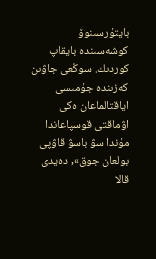بايتۇرسىنوۆ كوشەسىندە بايقاپ كوردىك. سوڭعى جاۋىن كەزىندە جۇمىسى اياقتالماعان ەكى اۋماقتى قوسپاعاندا مۇندا سۋ باسۋ قاۋپى بولعان جوق», دەيدى قالا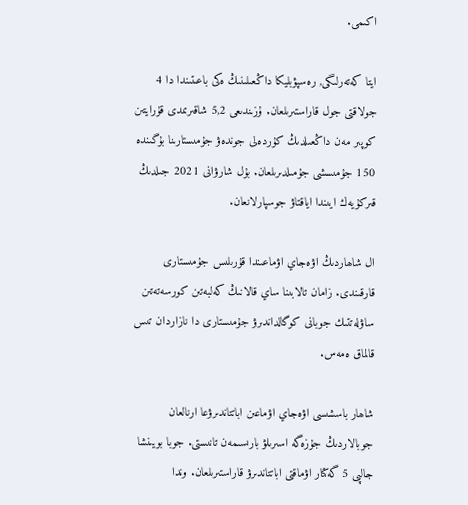اكىمى.

ايتا كەتەرلىگى, رەسپۋبليكا داڭعىلىنىڭ ەكى باعىتىندا دا 4 جولاقتى جول قاراستىرىلعان. ۇزىندىعى 5,2 شاقىرىمدى قۇرايتىن كوپىر مەن داڭعىلدىڭ كۇردەلى جوندەۋ جۇمىستارىنا بۇگىندە 150 جۇمىسشى جۇمىلدىرىلعان. بۇل شارۋانى 2021 جىلدىڭ قىركۇيەك ايىندا اياقتاۋ جوسپارلانعان.

ال شاھاردىڭ اۋەجاي اۋماعىندا قۇرىلىس جۇمىستارى قارقىندى. زامان تالابىنا ساي قالانىڭ كەلبەتىن كورسەتەتىن ساۋلەتتىك جوبانى كوگالداندىرۋ جۇمىستارى دا نازاردان تىس قالماق ەمەس.

شاھار باسشىسى اۋەجاي اۋماعىن اباتتاندىرۋعا ارنالعان جوبالاردىڭ جۇزەگە اسىرىلۋ بارىسىمەن تانىستى. جوبا بويىنشا جالپى 5 گەكتار اۋماقتى اباتتاندىرۋ قاراستىرىلعان. وندا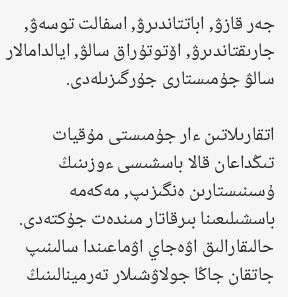جەر قازۋ, اباتتاندىرۋ, اسفالت توسەۋ, جارىقتاندىرۋ, اۆتوتۇراق سالۋ, ايالدامالار سالۋ جۇمىستارى جۇرگىزىلەدى.

اتقارىلاتىن ءار جۇمىستى مۇقيات تىڭداعان قالا باسشىسى ءوزىنىڭ ۇسىنىستارىن ەنگىزىپ, مەكەمە باسشىلىعىنا بىرقاتار مىندەت جۇكتەدى. حالىقارالىق اۋەجاي اۋماعىندا سالىنىپ جاتقان جاڭا جولاۋشىلار تەرمينالىنىڭ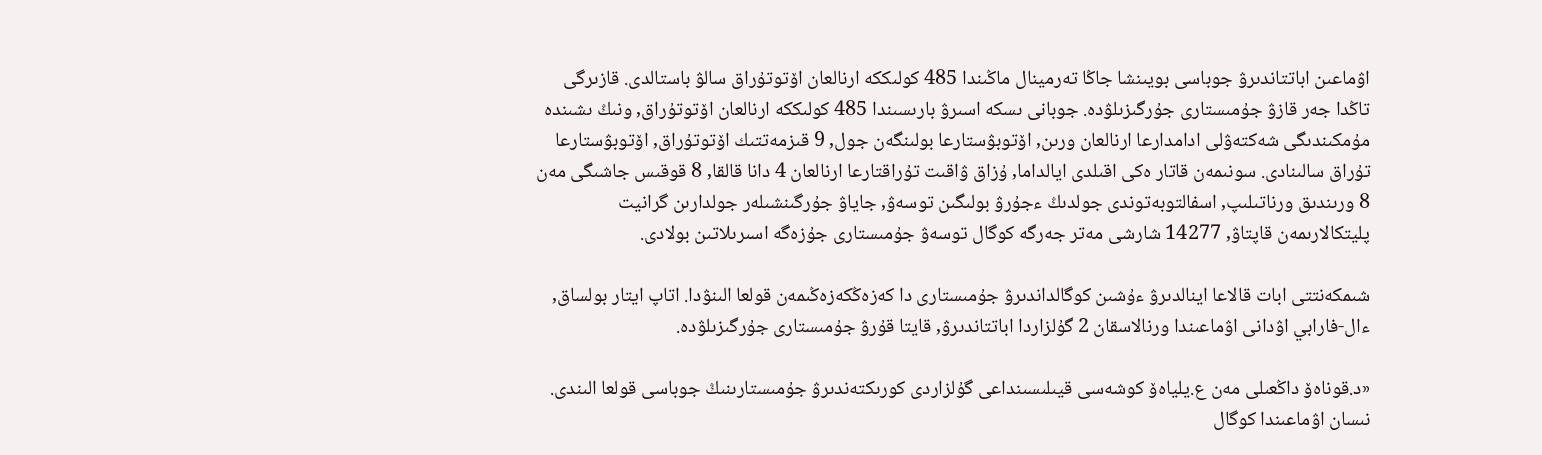اۋماعىن اباتتاندىرۋ جوباسى بويىنشا جاڭا تەرمينال ماڭىندا 485 كولىككە ارنالعان اۆتوتۇراق سالۋ باستالدى. قازىرگى تاڭدا جەر قازۋ جۇمىستارى جۇرگىزىلۋدە. جوبانى ىسكە اسىرۋ بارىسىندا 485 كولىككە ارنالعان اۆتوتۇراق, ونىڭ ىشىندە مۇمكىندىگى شەكتەۋلى ادامدارعا ارنالعان ورىن, اۆتوبۋستارعا بولىنگەن جول, 9 قىزمەتتىك اۆتوتۇراق, اۆتوبۋستارعا تۇراق سالىنادى. سونىمەن قاتار ەكى اقىلدى ايالداما, ۇزاق ۋاقىت تۇراقتارعا ارنالعان 4 دانا قالقا, 8 قوقىس جاشىگى مەن 8 ورىندىق ورناتىلىپ, اسفالتوبەتوندى جولدىڭ ءجۇرۋ بولىگىن توسەۋ, جاياۋ جۇرگىنشىلەر جولدارىن گرانيت پليتكالارىمەن قاپتاۋ, 14277 شارشى مەتر جەرگە كوگال توسەۋ جۇمىستارى جۇزەگە اسىرىلاتىن بولادى.

شىمكەنتتى ابات قالاعا اينالدىرۋ ءۇشىن كوگالداندىرۋ جۇمىستارى دا كەزەڭكەزەڭىمەن قولعا الىنۋدا. اتاپ ايتار بولساق, ءال-فارابي اۋدانى اۋماعىندا ورنالاسقان 2 گۇلزاردا اباتتاندىرۋ, قايتا قۇرۋ جۇمىستارى جۇرگىزىلۋدە.

«د.قوناەۆ داڭعىلى مەن ع.يلياەۆ كوشەسى قيىلىسىنداعى گۇلزاردى كورىكتەندىرۋ جۇمىستارىنىڭ جوباسى قولعا الىندى. نىسان اۋماعىندا كوگال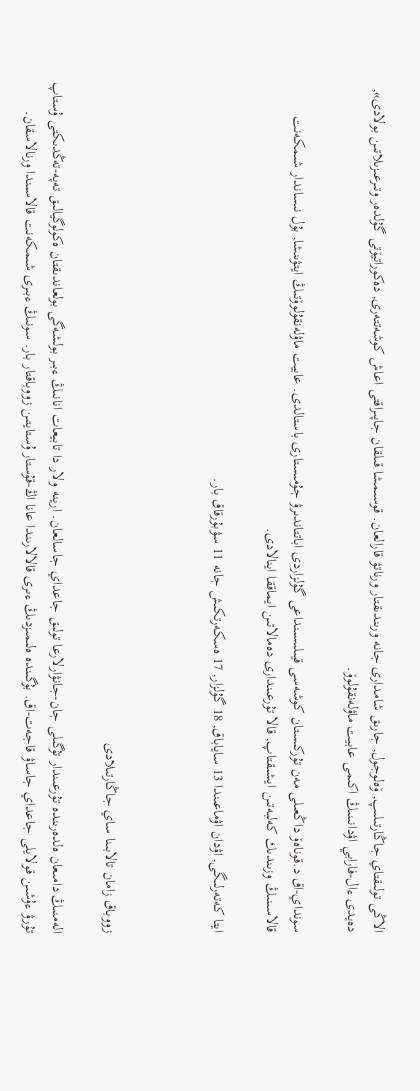الاڭى تولىقتاي جاڭارتىلىپ, ۆەلوجول, جارىق شامدارى جانە ورىندىقتار ورناتۋ قارالعان. قوسىمشا قىلقان جاپىراقتى اعاش كوشەتتەرى, دەكوراتيۆتى گۇلدەر وتىرعىزىلاتىن بولادى», دەيدى ءال-فارابي اۋدانىنىڭ اكىمى عابيت ماۋلەنقۇلوۆ.

سونداي-اق د.قوناەۆ داڭعىلى مەن تۇركىستان كوشەسى قيىلىسىنداعى گۇلزاردى اباتتاندىرۋ جۇمىستارى باستالدى. عابيت ماۋلەنقۇلوۆتىڭ ايتۋىنشا, بۇل نىساندار شىمكەنت قالاسىنىڭ وزىندىك كەلبەتىن ايشىقتاپ, قالا تۇرعىندارى دەمالاتىن ايماققا اينالادى.

ايتا كەتەرلىگى, اۋدان اۋماعىندا 13 ساياباق, 18 گۇلزار, 17 ەسكەرتكىش جانە 11 سۋبۇرقاق بار.



زووباق زامان تالابىنا ساي جاڭارتىلادى

الەمنىڭ دامىعان ەلدەرىندە تۇرعىندار تۇگىلى جان-جانۋارلارعا تولىق جاعداي جاسالعان. ارينە ولار دا تابيعات انانىڭ ءبىر بولشەگى بولعاندىقتان ەكولوگيالىق تەپە-تەڭدىكتى ۇستاپ تۇرۋ ءۇشىن قولايلى جاعداي جاساۋ قاجەت-اق. بۇگىندە ەلىمىزدىڭ ءىرى قالالارىندا عانا اڭ-قۇستار ۇستايتىن زووباقتار بار. سونىڭ ءبىرى شىمكەنت قالاسىندا ورنالاسقان.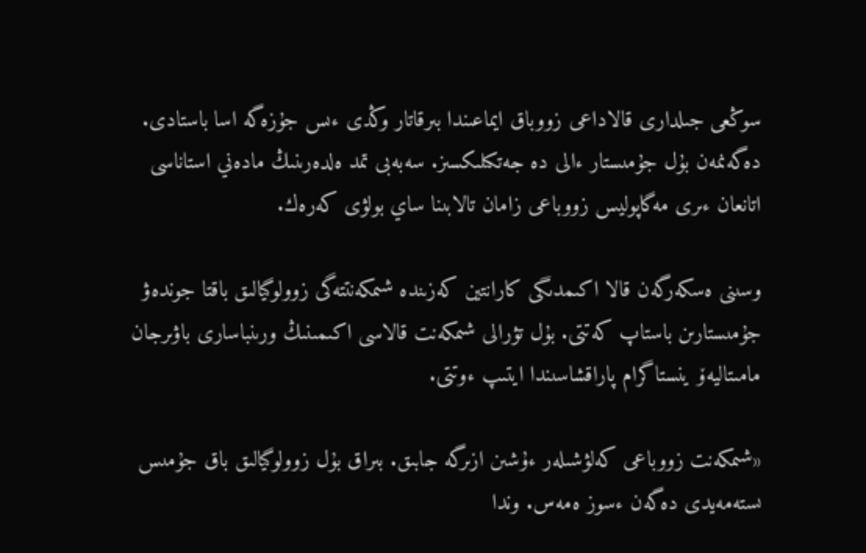سوڭعى جىلدارى قالاداعى زووباق ايماعىندا بىرقاتار وڭدى ءىس جۇزەگە اسا باستادى. دەگەنمەن بۇل جۇمىستار ءالى دە جەتكىلىكسىز. سەبەبى تمد ەلدەرىنىڭ مادەني استاناسى اتانعان ءىرى مەگاپوليس زووباعى زامان تالابىنا ساي بولۋى كەرەك.

وسىنى ەسكەرگەن قالا اكىمدىگى كارانتين كەزىندە شىمكەنتتەگى زوولوگيالىق باقتا جوندەۋ جۇمىستارىن باستاپ كەتتى. بۇل تۋرالى شىمكەنت قالاسى اكىمىنىڭ ورىنباسارى باۋىرجان مامىتاليەۆ ينستاگرام پاراقشاسىندا ايتىپ ءوتتى.

«شىمكەنت زووباعى كەلۋشىلەر ءۇشىن ازىرگە جابىق. بىراق بۇل زوولوگيالىق باق جۇمىس ىستەمەيدى دەگەن ءسوز ەمەس. وندا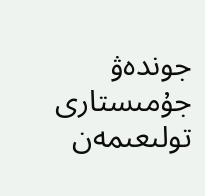جوندەۋ جۇمىستارى تولىعىمەن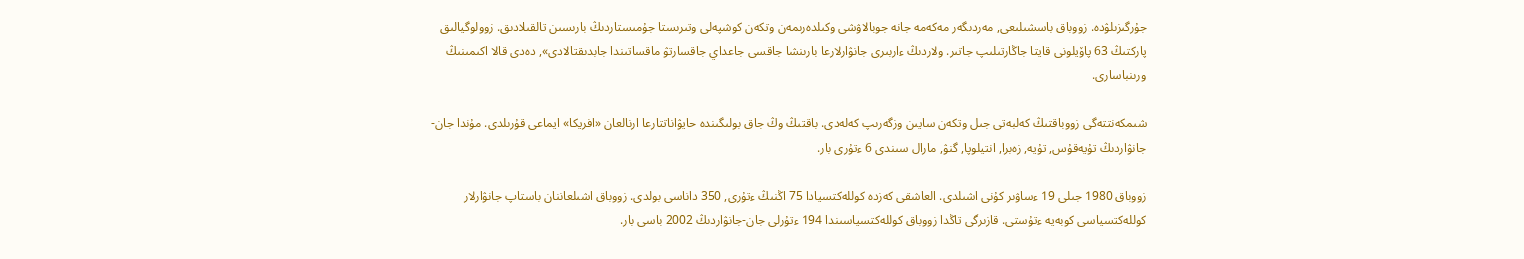جۇرگىزىلۋدە. زووباق باسشىلىعى, مەردىگەر مەكەمە جانە جوبالاۋشى وكىلدەرىمەن وتكەن كوشپەلى وتىرىستا جۇمىستاردىڭ بارىسىن تالقىلادىق. زوولوگيالىق پاركتىڭ 63 پاۆيلونى قايتا جاڭارتىلىپ جاتىر. ولاردىڭ ءاربىرى جانۋارلارعا بارىنشا جاقسى جاعداي جاقسارتۋ ماقساتىندا جابدىقتالادى», دەدى قالا اكىمىنىڭ ورىنباسارى.

شىمكەنتتەگى زووباقتىڭ كەلبەتى جىل وتكەن سايىن وزگەرىپ كەلەدى. باقتىڭ وڭ جاق بولىگىندە حايۋاناتتارعا ارنالعان «افريكا» ايماعى قۇرىلدى. مۇندا جان-جانۋاردىڭ تۇيەقۇس, تۇيە, زەبرا, انتيلوپا, گنۋ, مارال سىندى 6 ءتۇرى بار.

زووباق 1980 جىلى 19 ءساۋىر كۇنى اشىلدى. العاشقى كەزدە كوللەكتسيادا 75 اڭنىڭ ءتۇرى, 350 داناسى بولدى. زووباق اشىلعاننان باستاپ جانۋارلار كوللەكتسياسى كوبەيە ءتۇستى. قازىرگى تاڭدا زووباق كوللەكتسياسىندا 194 ءتۇرلى جان-جانۋاردىڭ 2002 باسى بار.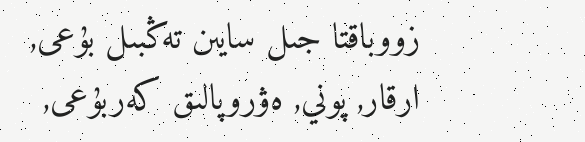زووباقتا جىل سايىن تەڭبىل بۇعى, ارقار, پوني, ەۋروپالىق كەربۇعى,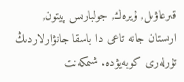قىرعاۋىل, ۇيرەك, جولبارىس پيتون, ارىستان جانە تاعى دا باسقا جانۋارلاردىڭ تۇرلەرى كوبەيۋدە. شىمكەنت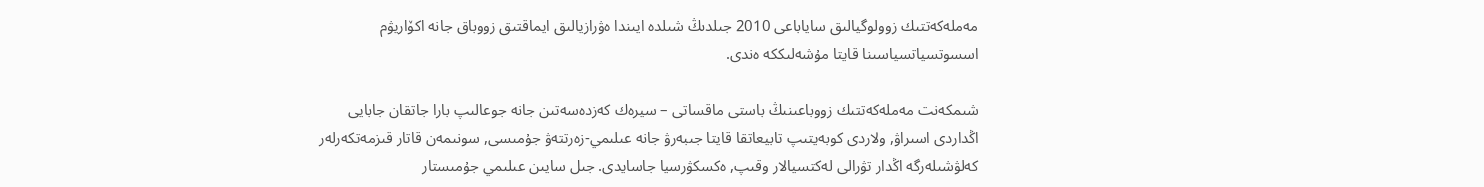مەملەكەتتىك زوولوگيالىق ساياباعى 2010 جىلدىڭ شىلدە ايىندا ەۋرازيالىق ايماقتىق زووباق جانە اكۆاريۋم اسسوتسياتسياسىنا قايتا مۇشەلىككە ەندى.

شىمكەنت مەملەكەتتىك زووباعىنىڭ باستى ماقساتى – سيرەك كەزدەسەتىن جانە جوعالىپ بارا جاتقان جابايى اڭداردى اسىراۋ, ولاردى كوبەيتىپ تابيعاتقا قايتا جىبەرۋ جانە عىلىمي-زەرتتەۋ جۇمىسى, سونىمەن قاتار قىزمەتكەرلەر كەلۋشىلەرگە اڭدار تۋرالى لەكتسيالار وقىپ, ەكسكۋرسيا جاسايدى. جىل سايىن عىلىمي جۇمىستار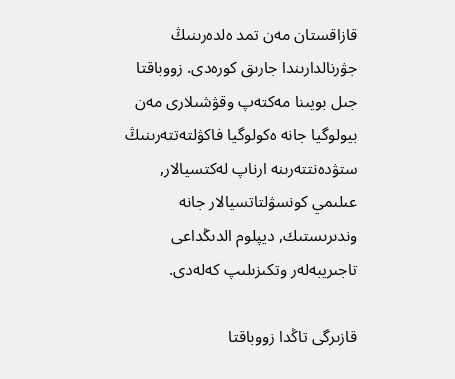قازاقستان مەن تمد ەلدەرىنىڭ جۋرنالدارىندا جارىق كورەدى. زووباقتا جىل بويىنا مەكتەپ وقۋشىلارى مەن بيولوگيا جانە ەكولوگيا فاكۋلتەتتەرىنىڭ ستۋدەنتتەرىنە ارناپ لەكتسيالار, عىلىمي كونسۋلتاتسيالار جانە وندىرىستىك, ديپلوم الدىڭداعى تاجىريبەلەر وتكىزىلىپ كەلەدى.

قازىرگى تاڭدا زووباقتا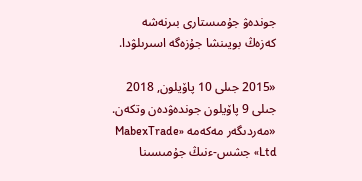جوندەۋ جۇمىستارى بىرنەشە كەزەڭ بويىنشا جۇزەگە اسىرىلۋدا.

«2015 جىلى 10 پاۆيلون, 2018 جىلى 9 پاۆيلون جوندەۋدەن وتكەن. «مەردىگەر مەكەمە «MabexTrade Ltd» جشس-ءنىڭ جۇمىسىنا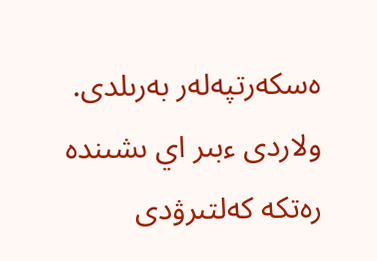ەسكەرتپەلەر بەرىلدى. ولاردى ءبىر اي ىشىندە رەتكە كەلتىرۋدى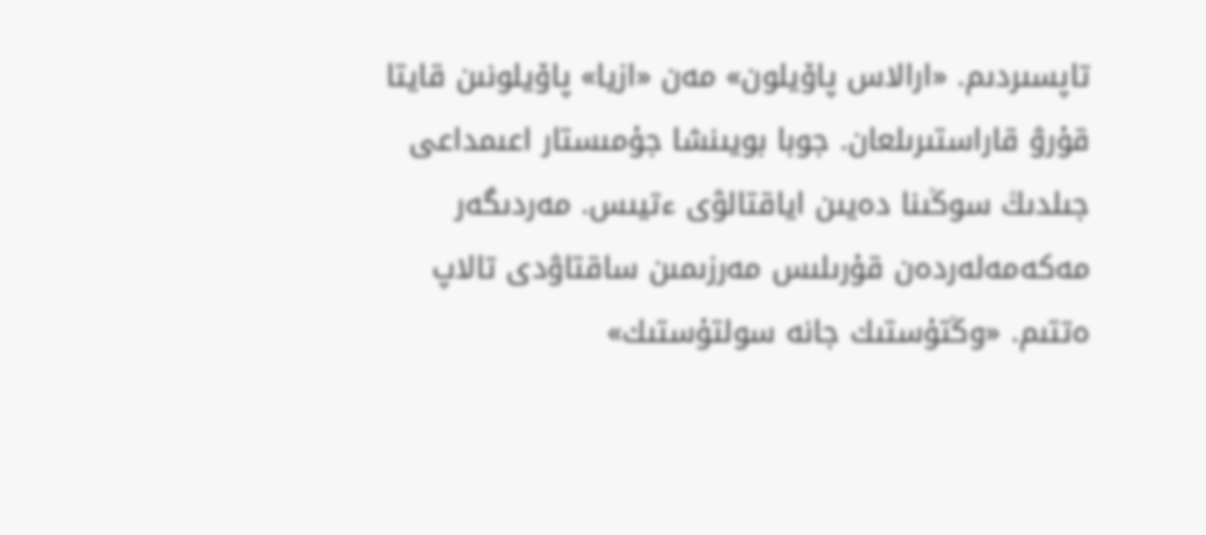تاپسىردىم. «ارالاس پاۆيلون» مەن «ازيا» پاۆيلونىن قايتا قۇرۋ قاراستىرىلعان. جوبا بويىنشا جۇمىستار اعىمداعى جىلدىڭ سوڭىنا دەيىن اياقتالۋى ءتيىس. مەردىگەر مەكەمەلەردەن قۇرىلىس مەرزىمىن ساقتاۋدى تالاپ ەتتىم. «وڭتۇستىك جانە سولتۇستىك»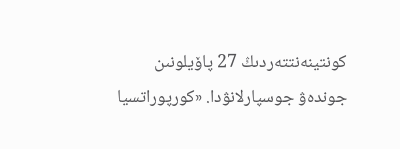كونتينەنتتەردىڭ 27 پاۆيلونىن جوندەۋ جوسپارلانۋدا. «كورپوراتسيا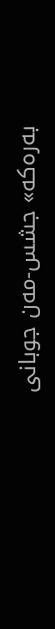بەرەكە» جشس-مەن جوبانى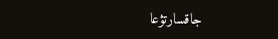جاقسارتۋعا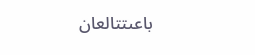باعىتتالعان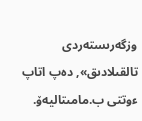وزگەرىستەردى تالقىلادىق», دەپ اتاپ ءوتتى ب.مامىتاليەۆ.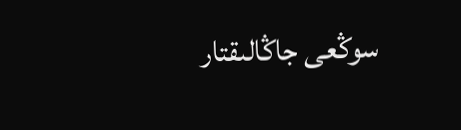سوڭعى جاڭالىقتار